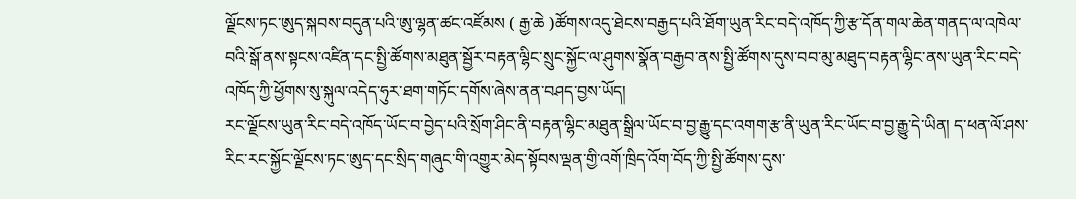ལྗོངས་ཏང་ཨུད་སྐབས་བདུན་པའི་ཨུ་ལྷན་ཚང་འཛོམས ( རྒྱ་ཆེ )ཚོགས་འདུ་ཐེངས་བརྒྱད་པའི་ཐོག་ཡུན་རིང་བདེ་འཁོད་ཀྱི་རྩ་དོན་གལ་ཆེན་གནད་ལ་འཁེལ་བའི་སྒོ་ནས་སྟངས་འཛིན་དང་སྤྱི་ཚོགས་མཐུན་སྦྱོར་བརྟན་ལྷིང་སྲུང་སྐྱོང་ལ་ཤུགས་སྣོན་བརྒྱབ་ནས་སྤྱི་ཚོགས་དུས་བབ་མུ་མཐུད་བརྟན་ལྷིང་ནས་ཡུན་རིང་བདེ་འཁོད་ཀྱི་ཕྱོགས་སུ་སྐུལ་འདེད་ཧུར་ཐག་གཏོང་དགོས་ཞེས་ནན་བཤད་བྱས་ཡོད།
རང་ལྗོངས་ཡུན་རིང་བདེ་འཁོད་ཡོང་བ་བྱེད་པའི་སྲོག་ཤིང་ནི་བརྟན་ལྷིང་མཐུན་སྒྲིལ་ཡོང་བ་བྱ་རྒྱུ་དང་འགག་རྩ་ནི་ཡུན་རིང་ཡོང་བ་བྱ་རྒྱུ་དེ་ཡིན། ད་ཕན་ལོ་ཤས་རིང་རང་སྐྱོང་ལྗོངས་ཏང་ཨུད་དང་སྲིད་གཞུང་གི་འགྱུར་མེད་སྟོབས་ལྡན་གྱི་འགོ་ཁྲིད་འོག་བོད་ཀྱི་སྤྱི་ཚོགས་དུས་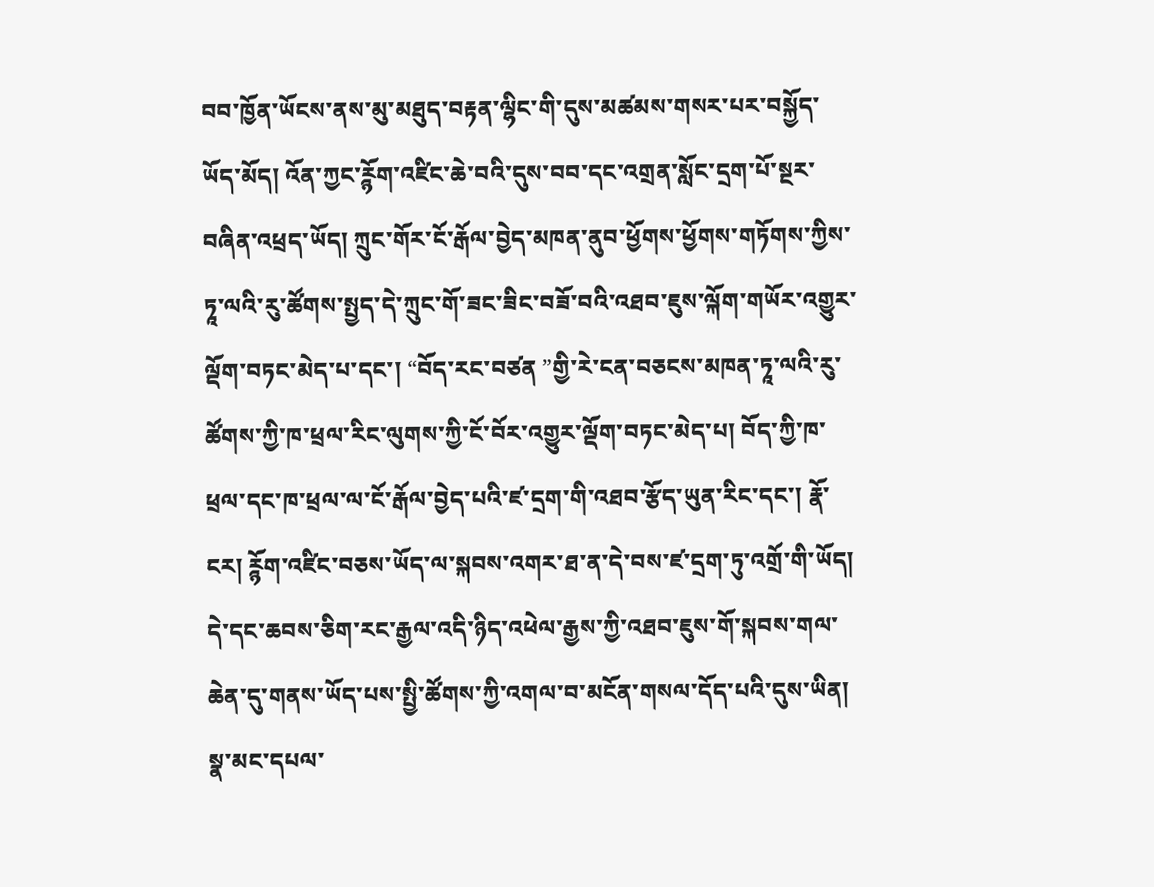བབ་ཁྱོན་ཡོངས་ནས་མུ་མཐུད་བརྟན་ལྷིང་གི་དུས་མཚམས་གསར་པར་བསྐྱོད་ཡོད་མོད། འོན་ཀྱང་ཪྙོག་འཛིང་ཆེ་བའི་དུས་བབ་དང་འགྲན་སློང་དྲག་པོ་སྔར་བཞིན་འཕྲད་ཡོད། ཀྲུང་གོར་ངོ་རྒོལ་བྱེད་མཁན་ནུབ་ཕྱོགས་ཕྱོགས་གཏོགས་ཀྱིས་ཏཱ་ལའི་རུ་ཚོགས་སྤྱད་དེ་ཀྲུང་གོ་ཟང་ཟིང་བཟོ་བའི་འཐབ་ཇུས་ལྐོག་གཡོར་འགྱུར་ལྡོག་བཏང་མེད་པ་དང་། “བོད་རང་བཙན ”གྱི་རེ་ངན་བཅངས་མཁན་ཏཱ་ལའི་རུ་ཚོགས་ཀྱི་ཁ་ཕྲལ་རིང་ལུགས་ཀྱི་ངོ་བོར་འགྱུར་ལྡོག་བཏང་མེད་པ། བོད་ཀྱི་ཁ་ཕྲལ་དང་ཁ་ཕྲལ་ལ་ངོ་རྒོལ་བྱེད་པའི་ཛ་དྲག་གི་འཐབ་རྩོད་ཡུན་རིང་དང་། རྣོ་ངར། ཪྙོག་འཛིང་བཅས་ཡོད་ལ་སྐབས་འགར་ཐ་ན་དེ་བས་ཛ་དྲག་ཏུ་འགྲོ་གི་ཡོད། དེ་དང་ཆབས་ཅིག་རང་རྒྱལ་འདི་ཉིད་འཕེལ་རྒྱས་ཀྱི་འཐབ་ཇུས་གོ་སྐབས་གལ་ཆེན་དུ་གནས་ཡོད་པས་སྤྱི་ཚོགས་ཀྱི་འགལ་བ་མངོན་གསལ་དོད་པའི་དུས་ཡིན། སྣ་མང་དཔལ་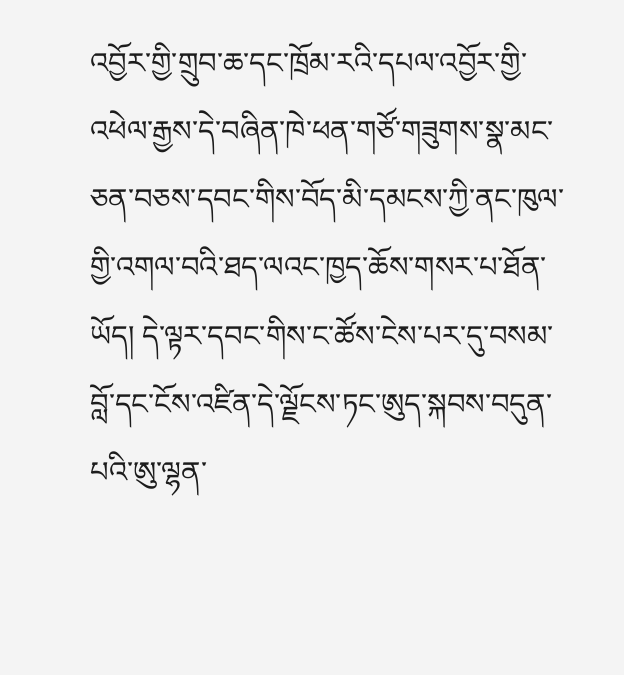འབྱོར་གྱི་གྲུབ་ཆ་དང་ཁྲོམ་རའི་དཔལ་འབྱོར་གྱི་འཕེལ་རྒྱས་དེ་བཞིན་ཁེ་ཕན་གཙོ་གཟུགས་སྣ་མང་ཅན་བཅས་དབང་གིས་བོད་མི་དམངས་ཀྱི་ནང་ཁུལ་གྱི་འགལ་བའི་ཐད་ལའང་ཁྱད་ཆོས་གསར་པ་ཐོན་ཡོད། དེ་ལྟར་དབང་གིས་ང་ཚོས་ངེས་པར་དུ་བསམ་བློ་དང་ངོས་འཛིན་དེ་ལྗོངས་ཏང་ཨུད་སྐབས་བདུན་པའི་ཨུ་ལྷན་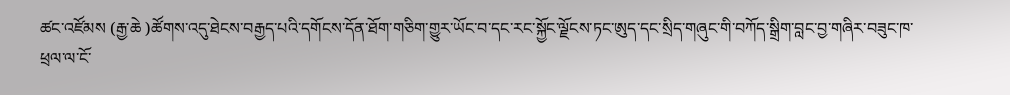ཚང་འཛོམས (རྒྱ་ཆེ )ཚོགས་འདུ་ཐེངས་བརྒྱད་པའི་དགོངས་དོན་ཐོག་གཅིག་གྱུར་ཡོང་བ་དང་རང་སྐྱོང་ལྗོངས་ཏང་ཨུད་དང་སྲིད་གཞུང་གི་བཀོད་སྒྲིག་བླང་བྱ་གཞིར་བཟུང་ཁ་ཕྲལ་ལ་ངོ་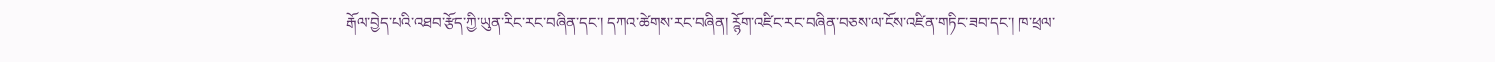རྒོལ་བྱེད་པའི་འཐབ་རྩོད་ཀྱི་ཡུན་རིང་རང་བཞིན་དང་། དཀའ་ཚེགས་རང་བཞིན། ཪྙོག་འཛིང་རང་བཞིན་བཅས་ལ་ངོས་འཛིན་གཏིང་ཟབ་དང་། ཁ་ཕྲལ་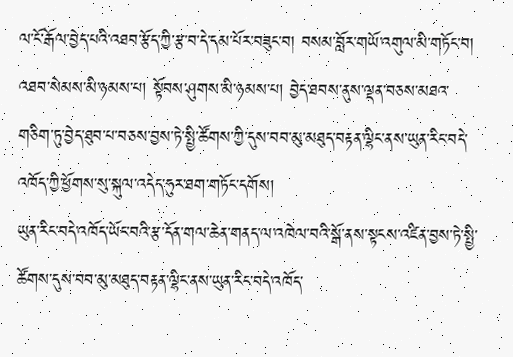ལ་ངོ་རྒོལ་བྱེད་པའི་འཐབ་རྩོད་ཀྱི་རྩ་བ་དེ་དམ་པོར་བཟུང་བ། བསམ་བློར་གཡོ་འགུལ་མི་གཏོང་བ། འཐབ་སེམས་མི་ཉམས་པ། སྟོབས་ཤུགས་མི་ཉམས་པ། བྱེད་ཐབས་ནུས་ལྡན་བཅས་མཐའ་གཅིག་ཏུ་བྱེད་ཐུབ་པ་བཅས་བྱས་ཏེ་སྤྱི་ཚོགས་ཀྱི་དུས་བབ་མུ་མཐུད་བརྟན་ལྷིང་ནས་ཡུན་རིང་བདེ་འཁོད་ཀྱི་ཕྱོགས་སུ་སྐུལ་འདེད་ཧུར་ཐག་གཏོང་དགོས།
ཡུན་རིང་བདེ་འཁོད་ཡོང་བའི་རྩ་དོན་གལ་ཆེན་གནད་ལ་འཁེལ་བའི་སྒོ་ནས་སྟངས་འཛིན་བྱས་ཏེ་སྤྱི་ཚོགས་དུས་བབ་མུ་མཐུད་བརྟན་ལྷིང་ནས་ཡུན་རིང་བདེ་འཁོད་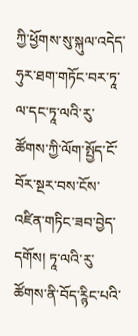ཀྱི་ཕྱོགས་སུ་སྐུལ་འདེད་ཧུར་ཐག་གཏོང་བར་ཏཱ་ལ་དང་ཏཱ་ལའི་རུ་ཚོགས་ཀྱི་ལོག་སྤྱོད་ངོ་བོར་སྔར་བས་ངོས་འཛིན་གཏིང་ཟབ་བྱེད་དགོས། ཏཱ་ལའི་རུ་ཚོགས་ནི་བོད་ཪྙིང་པའི་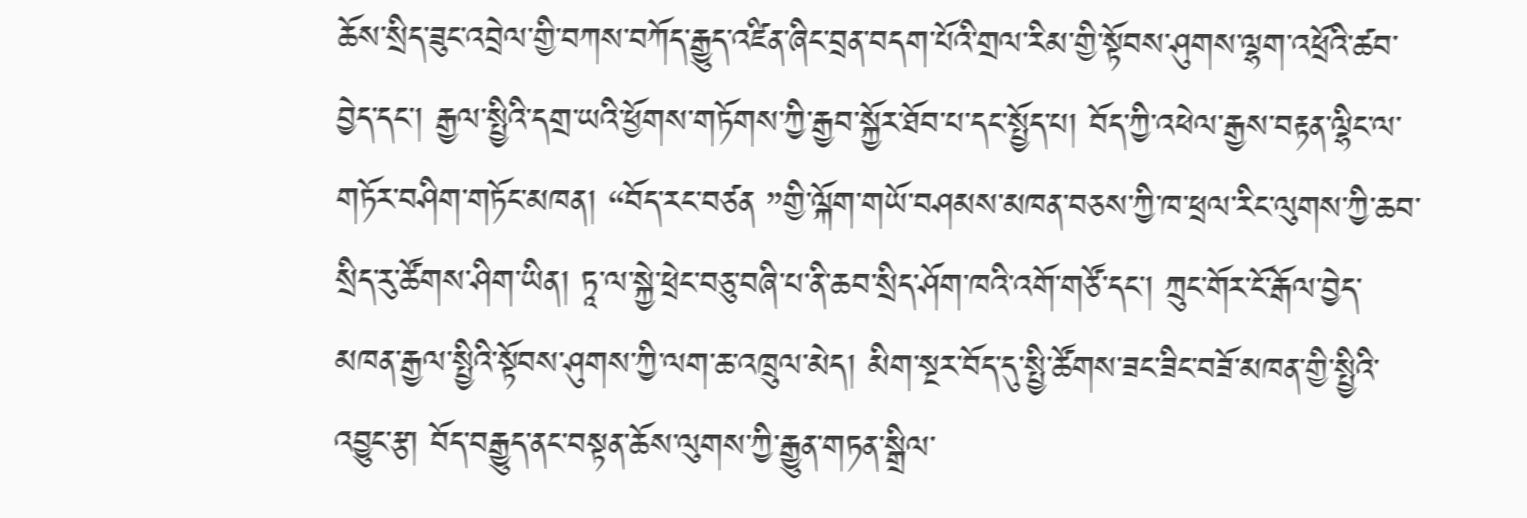ཆོས་སྲིད་ཟུང་འབྲེལ་གྱི་བཀས་བཀོད་རྒྱུད་འཛིན་ཞིང་བྲན་བདག་པོའི་གྲལ་རིམ་གྱི་སྟོབས་ཤུགས་ལྷག་འཕྲོའི་ཚབ་བྱེད་དང་། རྒྱལ་སྤྱིའི་དགྲ་ཡའི་ཕྱོགས་གཏོགས་ཀྱི་རྒྱབ་སྐྱོར་ཐོབ་པ་དང་སྤྱོད་པ། བོད་ཀྱི་འཕེལ་རྒྱས་བརྟན་ལྷིང་ལ་གཏོར་བཤིག་གཏོང་མཁན། “བོད་རང་བཙན ”གྱི་ལྐོག་གཡོ་བཤམས་མཁན་བཅས་ཀྱི་ཁ་ཕྲལ་རིང་ལུགས་ཀྱི་ཆབ་སྲིད་རུ་ཚོགས་ཤིག་ཡིན། ཏཱ་ལ་སྐྱེ་ཕྲེང་བཅུ་བཞི་པ་ནི་ཆབ་སྲིད་ཤོག་ཁའི་འགོ་གཙོ་དང་། ཀྲུང་གོར་ངོ་རྒོལ་བྱེད་མཁན་རྒྱལ་སྤྱིའི་སྟོབས་ཤུགས་ཀྱི་ལག་ཆ་འཁྲུལ་མེད། མིག་སྔར་བོད་དུ་སྤྱི་ཚོགས་ཟང་ཟིང་བཟོ་མཁན་གྱི་སྤྱིའི་འབྱུང་རྩ། བོད་བརྒྱུད་ནང་བསྟན་ཆོས་ལུགས་ཀྱི་རྒྱུན་གཏན་སྒྲིལ་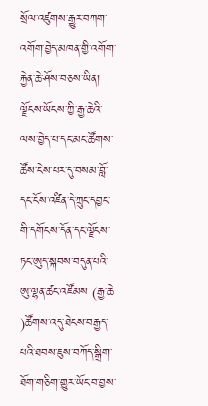སྲོལ་འཛུགས་རྒྱུར་བཀག་འགོག་བྱེད་མཁན་གྱི་འགོག་རྐྱེན་ཆེ་ཤོས་བཅས་ཡིན། ལྗོངས་ཡོངས་ཀྱི་རྒྱ་ཆེའི་ལས་བྱེད་པ་དང་མང་ཚོགས་ཚོས་ངེས་པར་དུ་བསམ་བློ་དང་ངོས་འཛིན་དེ་ཀྲུང་དབྱང་གི་དགོངས་དོན་དང་ལྗོངས་ཏང་ཨུད་སྐབས་བདུན་པའི་ཨུ་ལྷན་ཚང་འཛོམས (རྒྱ་ཆེ )ཚོགས་འདུ་ཐེངས་བརྒྱད་པའི་ཐབས་ཇུས་བཀོད་སྒྲིག་ཐོག་གཅིག་གྱུར་ཡོང་བ་བྱས་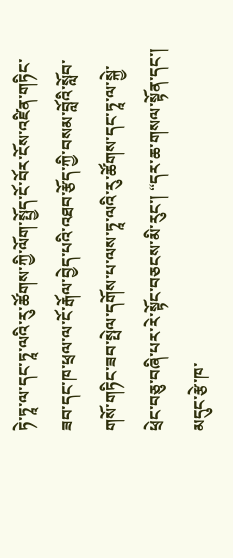ཏེ་ཏཱ་ལ་དང་ཏཱ་ལའི་རུ་ཚོགས་ཀྱི་ལོག་སྤྱོད་ངོ་བོར་ངོས་འཛིན་གཏིང་ཟབ་དང་ཁ་ཕྲལ་ལ་ངོ་རྒོལ་བྱེད་པའི་འཐབ་རྩོད་ཀྱི་བསམ་བློའི་སློབ་གསོ་གཏིང་ཟབ་སྤེལ་དགོས་པ་ལས་ཏཱ་ལའི་རུ་ཚོགས་དང་ཏཱ་ལ་སྐྱེ་ཕྲེང་བཅུ་བཞི་པར་རེ་སྟོང་བཅངས་མི་རུང་། “དར་ཆ་གསལ་སྟོན་དང་། མདུང་རྩེ་ཁ་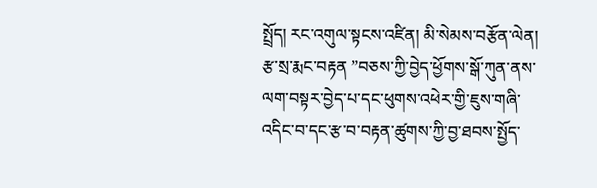སྤྲོད། རང་འགུལ་སྟངས་འཛིན། མི་སེམས་བརྩོན་ལེན། རྩ་སྲ་རྨང་བརྟན ”བཅས་ཀྱི་བྱེད་ཕྱོགས་སྒོ་ཀུན་ནས་ལག་བསྟར་བྱེད་པ་དང་ཕུགས་འཕེར་གྱི་ཇུས་གཞི་འདིང་བ་དང་རྩ་བ་བརྟན་ཚུགས་ཀྱི་བྱ་ཐབས་སྤྱོད་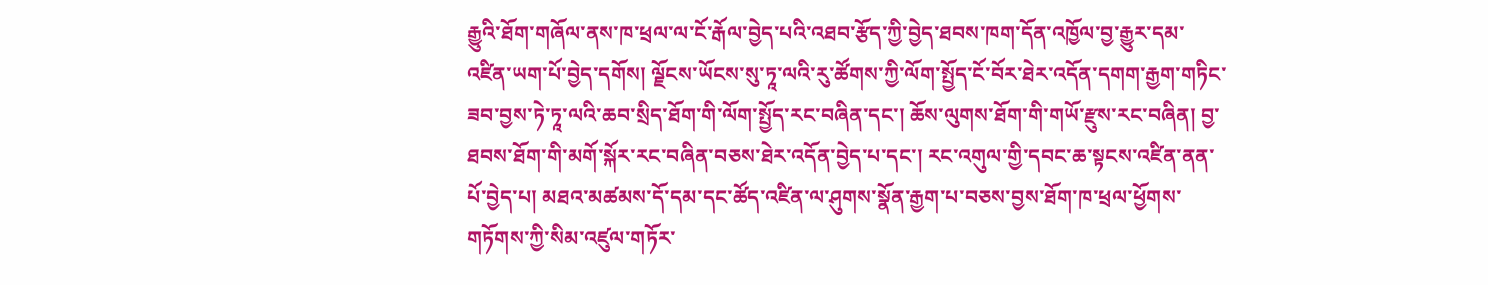རྒྱུའི་ཐོག་གཞོལ་ནས་ཁ་ཕྲལ་ལ་ངོ་རྒོལ་བྱེད་པའི་འཐབ་རྩོད་ཀྱི་བྱེད་ཐབས་ཁག་དོན་འཁྱོལ་བྱ་རྒྱུར་དམ་འཛིན་ཡག་པོ་བྱེད་དགོས། ལྗོངས་ཡོངས་སུ་ཏཱ་ལའི་རུ་ཚོགས་ཀྱི་ལོག་སྤྱོད་ངོ་བོར་ཐེར་འདོན་དགག་རྒྱག་གཏིང་ཟབ་བྱས་ཏེ་ཏཱ་ལའི་ཆབ་སྲིད་ཐོག་གི་ལོག་སྤྱོད་རང་བཞིན་དང་། ཆོས་ལུགས་ཐོག་གི་གཡོ་རྫུས་རང་བཞིན། བྱ་ཐབས་ཐོག་གི་མགོ་སྐོར་རང་བཞིན་བཅས་ཐེར་འདོན་བྱེད་པ་དང་། རང་འགུལ་གྱི་དབང་ཆ་སྟངས་འཛིན་ནན་པོ་བྱེད་པ། མཐའ་མཚམས་དོ་དམ་དང་ཚོད་འཛིན་ལ་ཤུགས་སྣོན་རྒྱག་པ་བཅས་བྱས་ཐོག་ཁ་ཕྲལ་ཕྱོགས་གཏོགས་ཀྱི་སིམ་འཛུལ་གཏོར་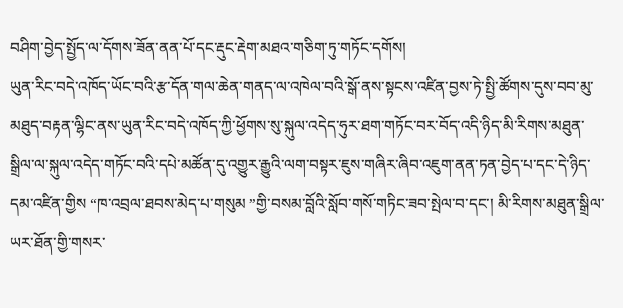བཤིག་བྱེད་སྤྱོད་ལ་དོགས་ཟོན་ནན་པོ་དང་རྡུང་རྡེག་མཐའ་གཅིག་ཏུ་གཏོང་དགོས།
ཡུན་རིང་བདེ་འཁོད་ཡོང་བའི་རྩ་དོན་གལ་ཆེན་གནད་ལ་འཁེལ་བའི་སྒོ་ནས་སྟངས་འཛིན་བྱས་ཏེ་སྤྱི་ཚོགས་དུས་བབ་མུ་མཐུད་བརྟན་ལྷིང་ནས་ཡུན་རིང་བདེ་འཁོད་ཀྱི་ཕྱོགས་སུ་སྐུལ་འདེད་ཧུར་ཐག་གཏོང་བར་བོད་འདི་ཉིད་མི་རིགས་མཐུན་སྒྲིལ་ལ་སྐུལ་འདེད་གཏོང་བའི་དཔེ་མཚོན་དུ་འགྱུར་རྒྱུའི་ལག་བསྟར་ཇུས་གཞིར་ཞིབ་འཇུག་ནན་ཏན་བྱེད་པ་དང་དེ་ཉིད་དམ་འཛིན་གྱིས “ཁ་འབྲལ་ཐབས་མེད་པ་གསུམ ”གྱི་བསམ་བློའི་སློབ་གསོ་གཏིང་ཟབ་སྤེལ་བ་དང་། མི་རིགས་མཐུན་སྒྲིལ་ཡར་ཐོན་གྱི་གསར་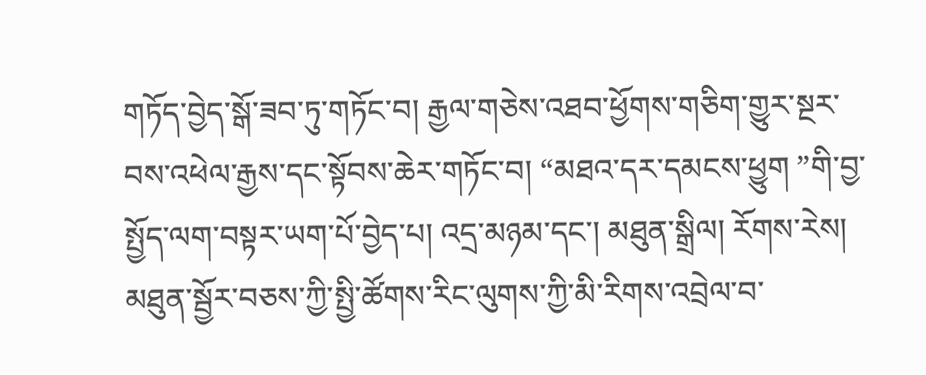གཏོད་བྱེད་སྒོ་ཟབ་ཏུ་གཏོང་བ། རྒྱལ་གཅེས་འཐབ་ཕྱོགས་གཅིག་གྱུར་སྔར་བས་འཕེལ་རྒྱས་དང་སྟོབས་ཆེར་གཏོང་བ། “མཐའ་དར་དམངས་ཕྱུག ”གི་བྱ་སྤྱོད་ལག་བསྟར་ཡག་པོ་བྱེད་པ། འདྲ་མཉམ་དང་། མཐུན་སྒྲིལ། རོགས་རེས། མཐུན་སྦྱོར་བཅས་ཀྱི་སྤྱི་ཚོགས་རིང་ལུགས་ཀྱི་མི་རིགས་འབྲེལ་བ་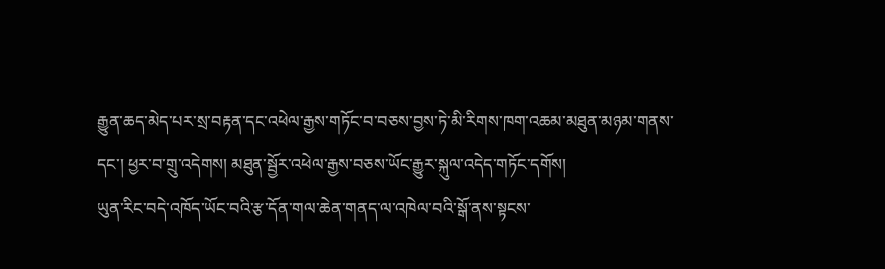རྒྱུན་ཆད་མེད་པར་སྲ་བརྟན་དང་འཕེལ་རྒྱས་གཏོང་བ་བཅས་བྱས་ཏེ་མི་རིགས་ཁག་འཆམ་མཐུན་མཉམ་གནས་དང་། ཕྱར་བ་གྲུ་འདེགས། མཐུན་སྦྱོར་འཕེལ་རྒྱས་བཅས་ཡོང་རྒྱུར་སྐུལ་འདེད་གཏོང་དགོས།
ཡུན་རིང་བདེ་འཁོད་ཡོང་བའི་རྩ་དོན་གལ་ཆེན་གནད་ལ་འཁེལ་བའི་སྒོ་ནས་སྟངས་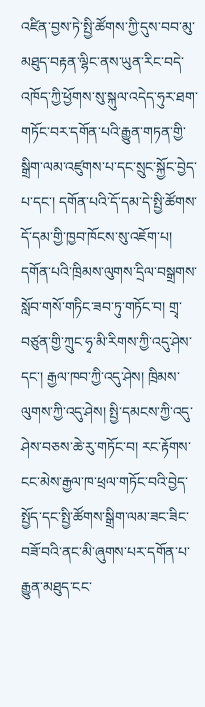འཛིན་བྱས་ཏེ་སྤྱི་ཚོགས་ཀྱི་དུས་བབ་མུ་མཐུད་བརྟན་ལྷིང་ནས་ཡུན་རིང་བདེ་འཁོད་ཀྱི་ཕྱོགས་སུ་སྐུལ་འདེད་ཧུར་ཐག་གཏོང་བར་དགོན་པའི་རྒྱུན་གཏན་གྱི་སྒྲིག་ལམ་འཛུགས་པ་དང་སྲུང་སྐྱོང་བྱེད་པ་དང་། དགོན་པའི་དོ་དམ་དེ་སྤྱི་ཚོགས་དོ་དམ་གྱི་ཁྱབ་ཁོངས་སུ་འཇོག་པ། དགོན་པའི་ཁྲིམས་ལུགས་དྲིལ་བསྒྲགས་སློབ་གསོ་གཏིང་ཟབ་ཏུ་གཏོང་བ། གྲྭ་བཙུན་གྱི་ཀྲུང་ཧྭ་མི་རིགས་ཀྱི་འདུ་ཤེས་དང་། རྒྱལ་ཁབ་ཀྱི་འདུ་ཤེས། ཁྲིམས་ལུགས་ཀྱི་འདུ་ཤེས། སྤྱི་དམངས་ཀྱི་འདུ་ཤེས་བཅས་ཆེ་རུ་གཏོང་བ། རང་རྟོགས་ངང་མེས་རྒྱལ་ཁ་ཕྲལ་གཏོང་བའི་བྱེད་སྤྱོད་དང་སྤྱི་ཚོགས་སྒྲིག་ལམ་ཟང་ཟིང་བཟོ་བའི་ནང་མི་ཞུགས་པར་དགོན་པ་རྒྱུན་མཐུད་ངང་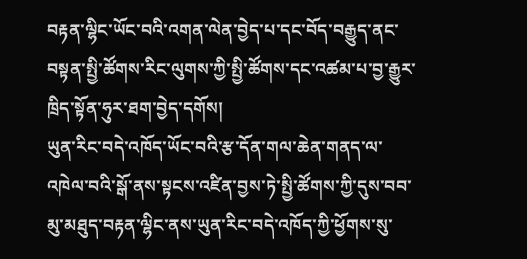བརྟན་ལྷིང་ཡོང་བའི་འགན་ལེན་བྱེད་པ་དང་བོད་བརྒྱུད་ནང་བསྟན་སྤྱི་ཚོགས་རིང་ལུགས་ཀྱི་སྤྱི་ཚོགས་དང་འཚམ་པ་བྱ་རྒྱུར་ཁྲིད་སྟོན་ཧུར་ཐག་བྱེད་དགོས།
ཡུན་རིང་བདེ་འཁོད་ཡོང་བའི་རྩ་དོན་གལ་ཆེན་གནད་ལ་འཁེལ་བའི་སྒོ་ནས་སྟངས་འཛིན་བྱས་ཏེ་སྤྱི་ཚོགས་ཀྱི་དུས་བབ་མུ་མཐུད་བརྟན་ལྷིང་ནས་ཡུན་རིང་བདེ་འཁོད་ཀྱི་ཕྱོགས་སུ་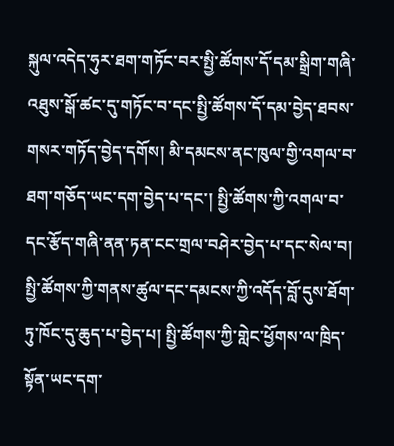སྐུལ་འདེད་ཧུར་ཐག་གཏོང་བར་སྤྱི་ཚོགས་དོ་དམ་སྒྲིག་གཞི་འཐུས་སྒོ་ཚང་དུ་གཏོང་བ་དང་སྤྱི་ཚོགས་དོ་དམ་བྱེད་ཐབས་གསར་གཏོད་བྱེད་དགོས། མི་དམངས་ནང་ཁུལ་གྱི་འགལ་བ་ཐག་གཅོད་ཡང་དག་བྱེད་པ་དང་། སྤྱི་ཚོགས་ཀྱི་འགལ་བ་དང་རྩོད་གཞི་ནན་ཏན་ངང་གྲལ་བཤེར་བྱེད་པ་དང་སེལ་བ། སྤྱི་ཚོགས་ཀྱི་གནས་ཚུལ་དང་དམངས་ཀྱི་འདོད་བློ་དུས་ཐོག་ཏུ་ཁོང་དུ་ཆུད་པ་བྱེད་པ། སྤྱི་ཚོགས་ཀྱི་གླེང་ཕྱོགས་ལ་ཁྲིད་སྟོན་ཡང་དག་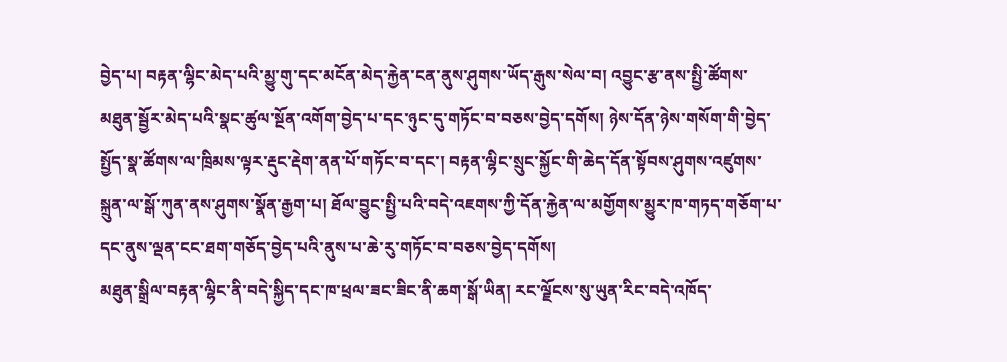བྱེད་པ། བརྟན་ལྷིང་མེད་པའི་མྱུ་གུ་དང་མངོན་མེད་རྐྱེན་ངན་ནུས་ཤུགས་ཡོད་རྒུས་སེལ་བ། འབྱུང་རྩ་ནས་སྤྱི་ཚོགས་མཐུན་སྦྱོར་མེད་པའི་སྣང་ཚུལ་སྔོན་འགོག་བྱེད་པ་དང་ཉུང་དུ་གཏོང་བ་བཅས་བྱེད་དགོས། ཉེས་དོན་ཉེས་གསོག་གི་བྱེད་སྤྱོད་སྣ་ཚོགས་ལ་ཁྲིམས་ལྟར་རྡུང་རྡེག་ནན་པོ་གཏོང་བ་དང་། བརྟན་ལྷིང་སྲུང་སྐྱོང་གི་ཆེད་དོན་སྟོབས་ཤུགས་འཛུགས་སྐྲུན་ལ་སྒོ་ཀུན་ནས་ཤུགས་སྣོན་རྒྱག་པ། ཐོལ་བྱུང་སྤྱི་པའི་བདེ་འཇགས་ཀྱི་དོན་རྐྱེན་ལ་མགྱོགས་མྱུར་ཁ་གཏད་གཅོག་པ་དང་ནུས་ལྡན་ངང་ཐག་གཅོད་བྱེད་པའི་ནུས་པ་ཆེ་རུ་གཏོང་བ་བཅས་བྱེད་དགོས།
མཐུན་སྒྲིལ་བརྟན་ལྷིང་ནི་བདེ་སྐྱིད་དང་ཁ་ཕྲལ་ཟང་ཟིང་ནི་ཆག་སྒོ་ཡིན། རང་ལྗོངས་སུ་ཡུན་རིང་བདེ་འཁོད་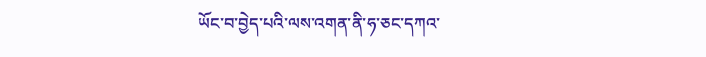ཡོང་བ་བྱེད་པའི་ལས་འགན་ནི་ཧ་ཅང་དཀའ་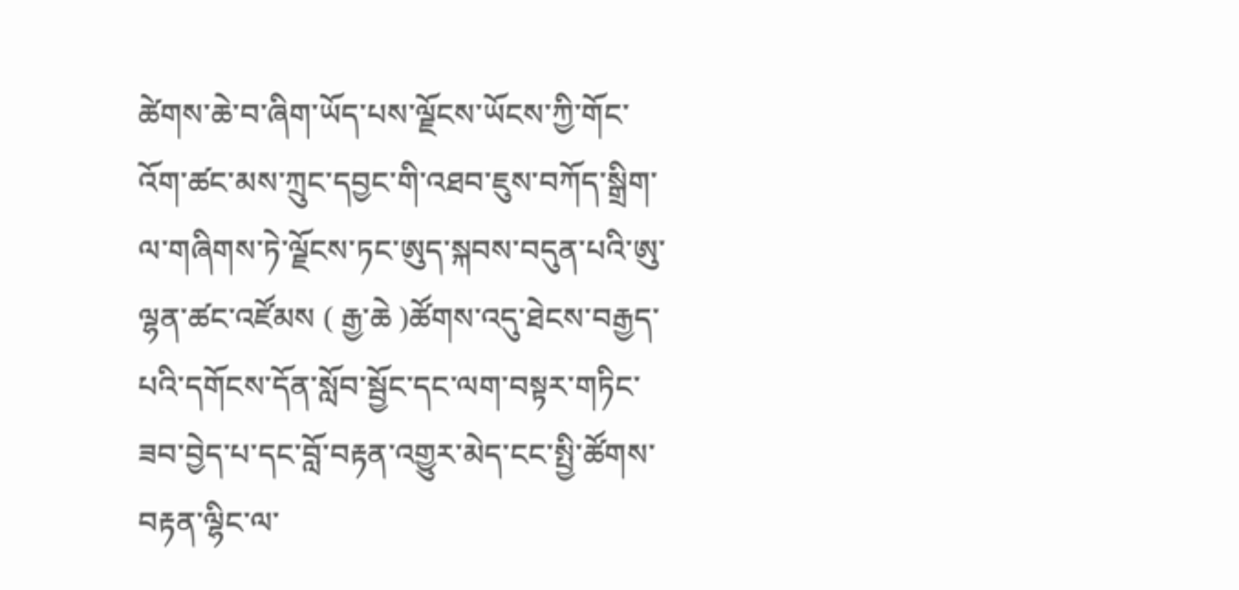ཚེགས་ཆེ་བ་ཞིག་ཡོད་པས་ལྗོངས་ཡོངས་ཀྱི་གོང་འོག་ཚང་མས་ཀྲུང་དབྱང་གི་འཐབ་ཇུས་བཀོད་སྒྲིག་ལ་གཞིགས་ཏེ་ལྗོངས་ཏང་ཨུད་སྐབས་བདུན་པའི་ཨུ་ལྷན་ཚང་འཛོམས ( རྒྱ་ཆེ )ཚོགས་འདུ་ཐེངས་བརྒྱད་པའི་དགོངས་དོན་སློབ་སྦྱོང་དང་ལག་བསྟར་གཏིང་ཟབ་བྱེད་པ་དང་བློ་བརྟན་འགྱུར་མེད་ངང་སྤྱི་ཚོགས་བརྟན་ལྷིང་ལ་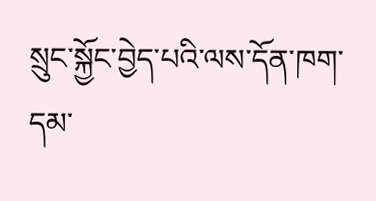སྲུང་སྐྱོང་བྱེད་པའི་ལས་དོན་ཁག་དམ་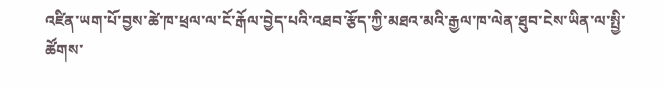འཛིན་ཡག་པོ་བྱས་ཚེ་ཁ་ཕྲལ་ལ་ངོ་རྒོལ་བྱེད་པའི་འཐབ་རྩོད་ཀྱི་མཐའ་མའི་རྒྱལ་ཁ་ལེན་ཐུབ་ངེས་ཡིན་ལ་སྤྱི་ཚོགས་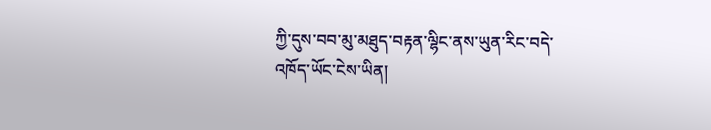ཀྱི་དུས་བབ་མུ་མཐུད་བརྟན་ལྷིང་ནས་ཡུན་རིང་བདེ་འཁོད་ཡོང་ངེས་ཡིན།